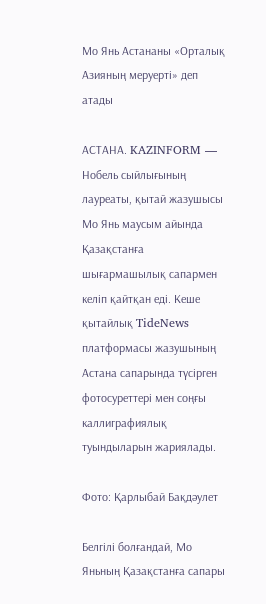Мо Янь Астананы «Орталық Азияның меруерті» деп атады

АСТАНА. KAZINFORM — Нобель сыйлығының лауреаты, қытай жазушысы Мо Янь маусым айында Қазақстанға шығармашылық сапармен келіп қайтқан еді. Кеше қытайлық TideNews платформасы жазушының Астана сапарында түсірген фотосуреттері мен соңғы каллиграфиялық туындыларын жариялады.

Фото: Қарлыбай Бақдәулет

Белгілі болғандай, Мо Яньның Қазақстанға сапары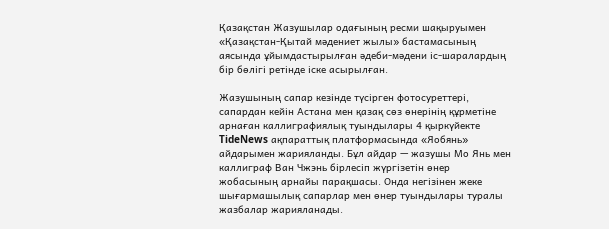Қазақстан Жазушылар одағының ресми шақыруымен «Қазақстан-Қытай мәдениет жылы» бастамасының аясында ұйымдастырылған әдеби-мәдени іс-шаралардың бір бөлігі ретінде іске асырылған.

Жазушының сапар кезінде түсірген фотосуреттері, сапардан кейін Астана мен қазақ сөз өнерінің құрметіне арнаған каллиграфиялық туындылары 4 қыркүйекте TideNews ақпараттық платформасында «Яобянь» айдарымен жарияланды. Бұл айдар — жазушы Мо Янь мен каллиграф Ван Чжэнь бірлесіп жүргізетін өнер жобасының арнайы парақшасы. Онда негізінен жеке шығармашылық сапарлар мен өнер туындылары туралы жазбалар жарияланады.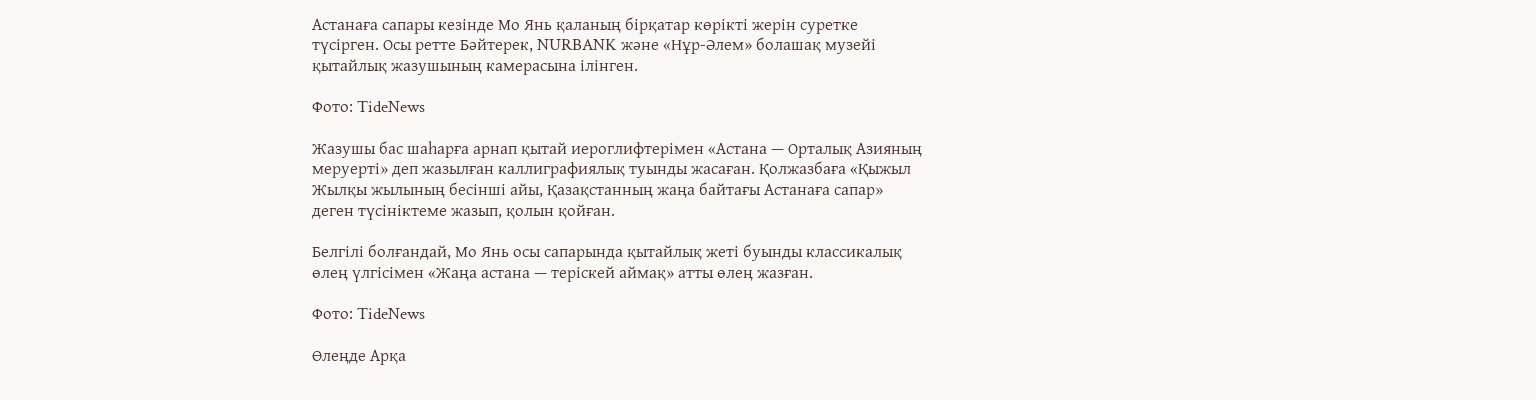Астанаға сапары кезінде Мо Янь қаланың бірқатар көрікті жерін суретке түсірген. Осы ретте Бәйтерек, NURBANK және «Нұр-Әлем» болашақ музейі қытайлық жазушының камерасына ілінген.

Фото: TideNews

Жазушы бас шаһарға арнап қытай иероглифтерімен «Астана — Орталық Азияның меруерті» деп жазылған каллиграфиялық туынды жасаған. Қолжазбаға «Қыжыл Жылқы жылының бесінші айы, Қазақстанның жаңа байтағы Астанаға сапар» деген түсініктеме жазып, қолын қойған.

Белгілі болғандай, Мо Янь осы сапарында қытайлық жеті буынды классикалық өлең үлгісімен «Жаңа астана — теріскей аймақ» атты өлең жазған.

Фото: TideNews

Өлеңде Арқа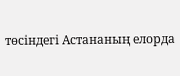төсіндегі Астананың елорда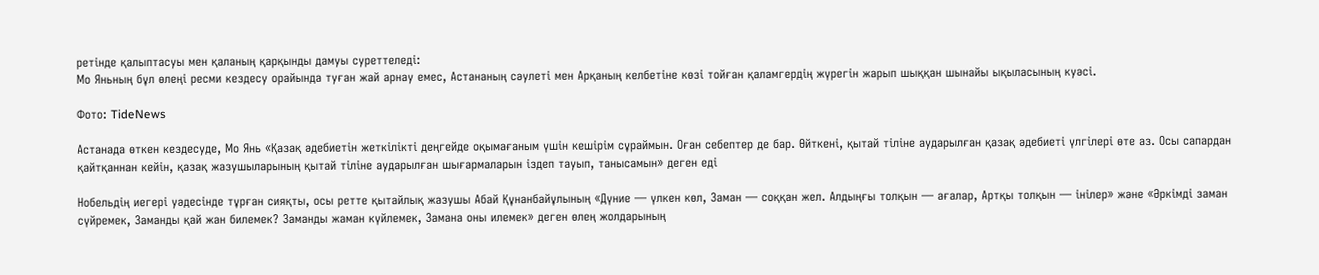ретінде қалыптасуы мен қаланың қарқынды дамуы суреттеледі:
Мо Яньның бұл өлеңі ресми кездесу орайында туған жай арнау емес, Астананың сәулеті мен Арқаның келбетіне көзі тойған қаламгердің жүрегін жарып шыққан шынайы ықыласының куәсі.

Фото: TideNews

Астанада өткен кездесуде, Мо Янь «Қазақ әдебиетін жеткілікті деңгейде оқымағаным үшін кешірім сұраймын. Оған себептер де бар. Өйткені, қытай тіліне аударылған қазақ әдебиеті үлгілері өте аз. Осы сапардан қайтқаннан кейін, қазақ жазушыларының қытай тіліне аударылған шығармаларын іздеп тауып, танысамын» деген еді

Нобельдің иегері уәдесінде тұрған сияқты, осы ретте қытайлық жазушы Абай Құнанбайұлының «Дүние — үлкен көл, Заман — соққан жел. Алдыңғы толқын — ағалар, Артқы толқын — інілер» және «Әркімді заман сүйремек, Заманды қай жан билемек? Заманды жаман күйлемек, Замана оны илемек» деген өлең жолдарының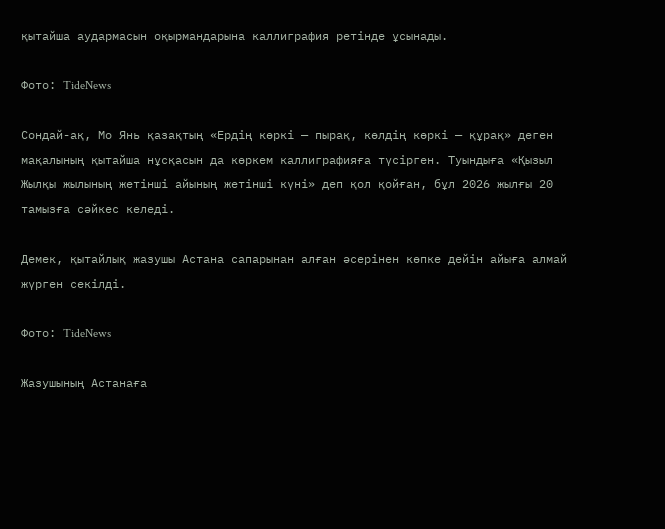қытайша аудармасын оқырмандарына каллиграфия ретінде ұсынады.

Фото: TideNews

Сондай-ақ, Мо Янь қазақтың «Ердің көркі — пырақ, көлдің көркі — құрақ» деген мақалының қытайша нұсқасын да көркем каллиграфияға түсірген. Туындыға «Қызыл Жылқы жылының жетінші айының жетінші күні» деп қол қойған, бұл 2026 жылғы 20 тамызға сәйкес келеді.

Демек, қытайлық жазушы Астана сапарынан алған әсерінен көпке дейін айыға алмай жүрген секілді.

Фото: TideNews

Жазушының Астанаға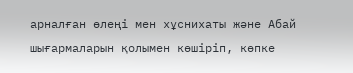арналған өлеңі мен хұснихаты және Абай шығармаларын қолымен көшіріп, көпке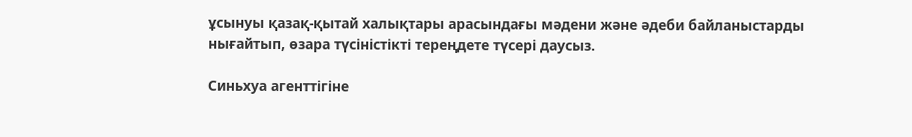ұсынуы қазақ-қытай халықтары арасындағы мәдени және әдеби байланыстарды нығайтып, өзара түсіністікті тереңдете түсері даусыз.

Синьхуа агенттігіне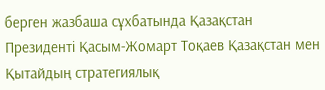берген жазбаша сұхбатында Қазақстан Президенті Қасым-Жомарт Тоқаев Қазақстан мен Қытайдың стратегиялық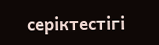серіктестігі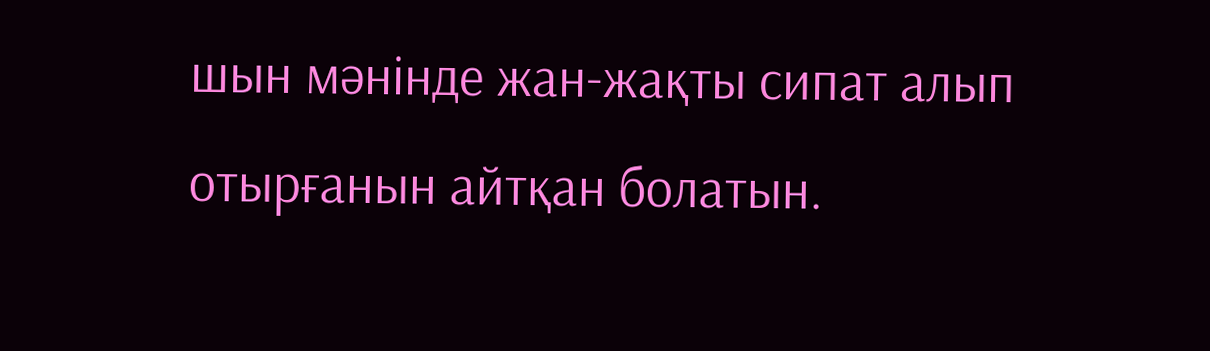шын мәнінде жан-жақты сипат алып отырғанын айтқан болатын.